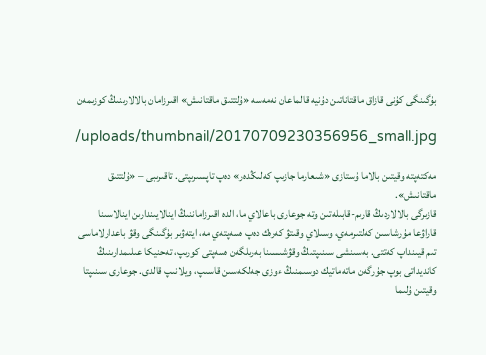بۇگىنگى كۇنى قازاق ماقتاناتىن دۇنيە قالماعان نەمەسە «ۇلتتىق ماقتانىش» اقىرزامان بالالارىنىڭ كوزىمەن

/uploads/thumbnail/20170709230356956_small.jpg

مەكتەپتە وقيتىن بالاما ۇستازى «شىعارما جازىپ كەلىڭدەر» دەپ تاپسىرىپتى. تاقىرىبى – «ۇلتتىق ماقتانىش».
قازىرگى بالالاردىڭ قارىم-قابىلەتىن وتە جوعارى باعالاي ما، الدە اقىرزاماننىڭ اينالايىندارىن اينالاسىنا قاراۋعا مۇرشاسىن كەلتىرمەي، وسىلاي وقىتۋ كەرەك دەپ ەسەپتەي مە، ايتەۋىر بۇگىنگى وقۋ باعدارلاماسى تىم قيىنداپ كەتتى. بەسىنشى سىنىپتىڭ وقۋشىسىنا بەرىلگەن ەسەپتى كورىپ، تەحنيكا عىلىمدارىنىڭ كانديداتى بوپ جۇرگەن ماتەماتيك دوسىمنىڭ ءوزى جەلكەسىن قاسىپ، ويلانىپ قالدى. جوعارى سىنىپتا وقيتىن ۇلىما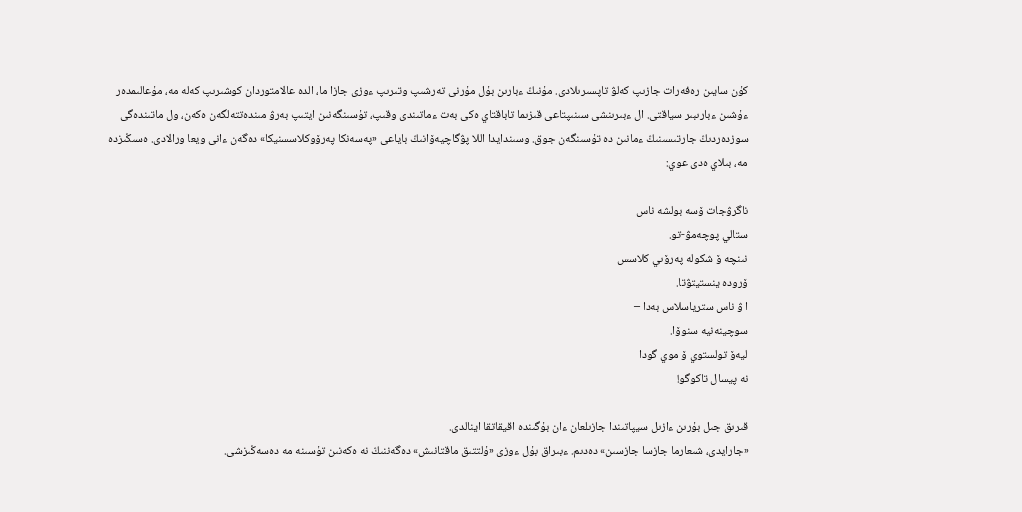كۇن سايىن رەفەرات جازىپ كەلۋ تاپسىرىلادى. مۇنىڭ ءبارىن بۇل مۇرنى تەرشىپ وتىرىپ ءوزى جازا ما، الدە عالامتوردان كوشىرىپ كەلە مە، مۇعالىمدەر ءۇشىن ءبارىبىر سياقتى. ال ءبىرىنشى سىنىپتاعى قىزىما تاباقتاي ەكى بەت ءماتىندى وقىپ، تۇسىنگەنىن ايتىپ بەرۋ مىندەتتەلگەن ەكەن، ول ماتىندەگى سوزدەردىڭ جارتىسىنىڭ ءمانىن دە تۇسىنگەن جوق. وسىندايدا اللا پۋگاچيەۆانىڭ باياعى «پەسەنكا پەرۆوكلاسسنيكا» دەگەن ءانى ويعا ورالادى. ەسىڭىزدە مە، بىلاي ەدى عوي:

ناگرۋجات ۆسە بولشە ناس
ستالي پوچەمۋ-تو.
نىنچە ۆ شكولە پەرۆىي كلاسس
ۆرودە ينستيتۋتا.
ا ۋ ناس سترياسلاس بەدا –
سوچينەنيە سنوۆا.
ليەۆ تولستوي ۆ موي گودا
نە پيسال تاكوگو!

قىرىق جىل بۇرىن ءازىل سيپاتىندا جازىلعان ءان بۇگىندە اقيقاتقا اينالدى.
«جارايدى، شىعارما جازسا جازسىن» دەدىم. ءبىراق بۇل ءوزى «ۇلتتىق ماقتانىش» دەگەننىڭ نە ەكەنىن تۇسىنە مە دەسەڭىزشى.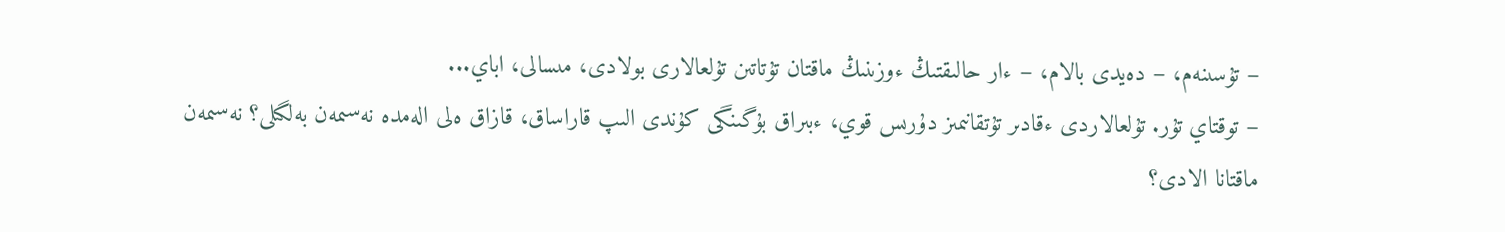– تۇسىنەم، – دەيدى بالام، – ءار حالىقتىڭ ءوزىنىڭ ماقتان تۇتاتىن تۇلعالارى بولادى، مىسالى، اباي...
– توقتاي تۇر. تۇلعالاردى ءقادىر تۇتقانىمىز دۇرىس قوي، ءبىراق بۇگىنگى كۇندى الىپ قاراساق، قازاق ەلى الەمدە نەسىمەن بەلگىلى؟ نەسىمەن ماقتانا الادى؟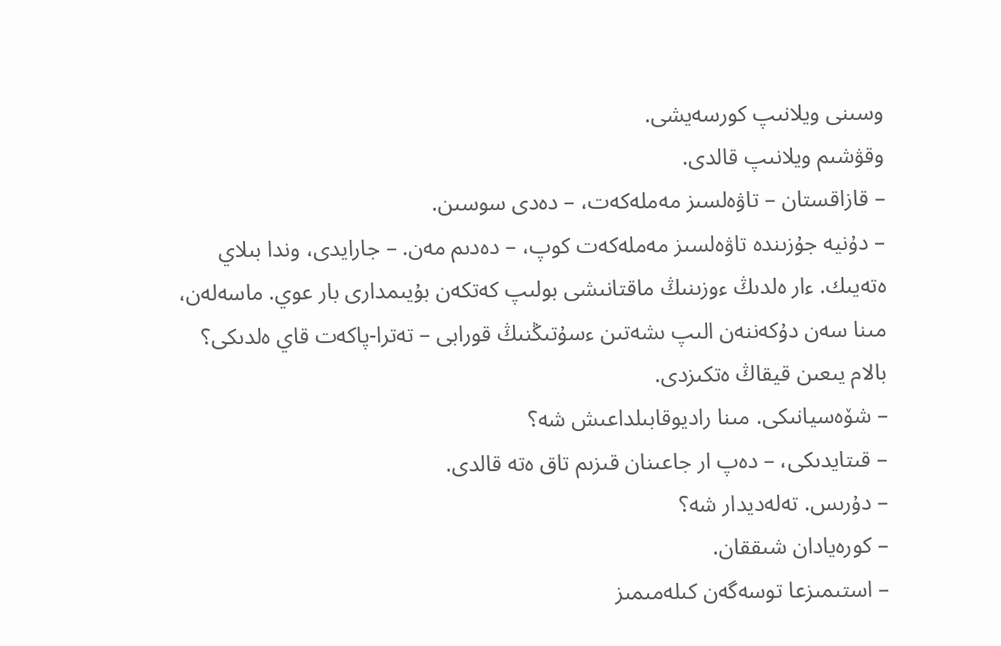وسىنى ويلانىپ كورسەيشى.
وقۋشىم ويلانىپ قالدى.
– قازاقستان – تاۋەلسىز مەملەكەت، – دەدى سوسىن.
– دۇنيە جۇزىندە تاۋەلسىز مەملەكەت كوپ، – دەدىم مەن. – جارايدى، وندا بىلاي ەتەيىك. ءار ەلدىڭ ءوزىنىڭ ماقتانىشى بولىپ كەتكەن بۇيىمدارى بار عوي. ماسەلەن، مىنا سەن دۇكەننەن الىپ ىشەتىن ءسۇتىڭنىڭ قورابى – تەترا-پاكەت قاي ەلدىكى؟
بالام يىعىن قيقاڭ ەتكىزدى.
– شۆەسيانىكى. مىنا راديوقابىلداعىش شە؟
– قىتايدىكى، – دەپ ار جاعىنان قىزىم تاق ەتە قالدى.
– دۇرىس. تەلەديدار شە؟
– كورەيادان شىققان.
– استىمىزعا توسەگەن كىلەمىمىز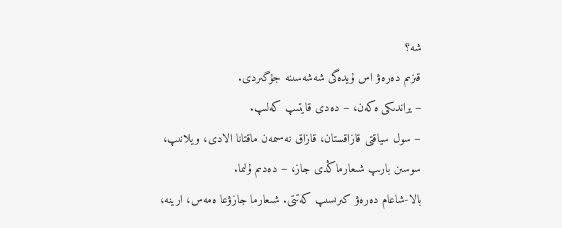شە؟
قىزىم دەرەۋ اس ۇيدەگى شەشەسىنە جۇگىردى.
– يراندىكى ەكەن، – دەدى قايتىپ كەلىپ.
– سول سياقتى قازاقستان، قازاق نەسىمەن ماقتانا الادى، ويلانىپ، سوسىن بارىپ شىعارماڭدى جاز، – دەدىم ۇلىما.
بالا-شاعام دەرەۋ كىرىسىپ كەتتى. شىعارما جازۋعا ەمەس، ارينە،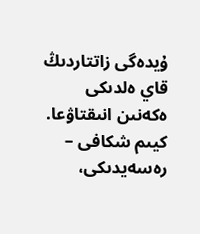ۇيدەگى زاتتاردىڭ قاي ەلدىكى ەكەنىن انىقتاۋعا. كيىم شكافى – رەسەيدىكى،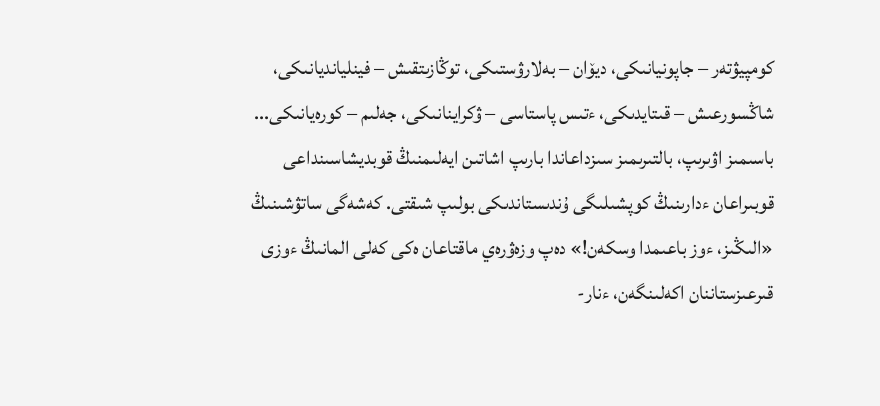كومپيۋتەر – جاپونيانىكى، ديۆان – بەلارۋستىكى، توڭازىتقىش – فينليانديانىكى، شاڭسورعىش – قىتايدىكى، ءتىس پاستاسى – ۋكراينانىكى، جەلىم – كورەيانىكى... باسىمىز اۋىرىپ، بالتىرىمىز سىزداعاندا بارىپ اشاتىن ايەلىمنىڭ قوبديشاسىنداعى قوبىراعان ءدارىنىڭ كوپشىلىگى ۇندىستاندىكى بولىپ شىقتى. كەشەگى ساتۋشىنىڭ «الىڭىز، ءوز باعىمدا وسكەن!» دەپ وزەۋرەي ماقتاعان ەكى كەلى المانىڭ ءوزى قىرعىزستاننان اكەلىنگەن، ءنار-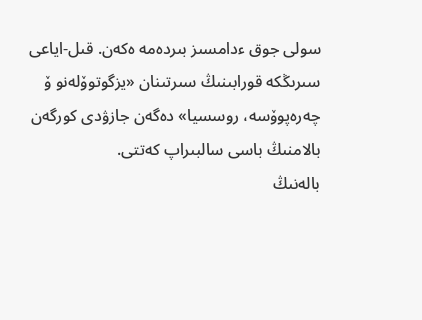سولى جوق ءدامسىز بىردەمە ەكەن. قىل-اياعى سىرىڭكە قورابىنىڭ سىرتىنان «يزگوتوۆلەنو ۆ چەرەپوۆسە، روسسيا» دەگەن جازۋدى كورگەن بالامنىڭ باسى سالبىراپ كەتتى.
بالەنىڭ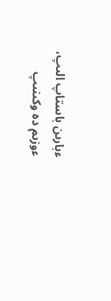ءبارىن باستاپ الىپ، ءوزىم دە وكىنىپ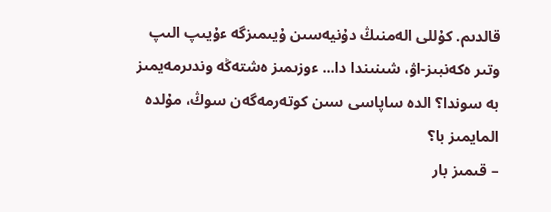قالدىم. كۇللى الەمنىڭ دۇنيەسىن ۇيىمىزگە ءۇيىپ الىپ وتىر ەكەنبىز-اۋ، شىنىندا دا... ءوزىمىز ەشتەڭە وندىرمەيمىز بە سوندا؟ الدە ساپاسى سىن كوتەرمەگەن سوڭ، مۇلدە المايمىز با؟
– قىمىز بار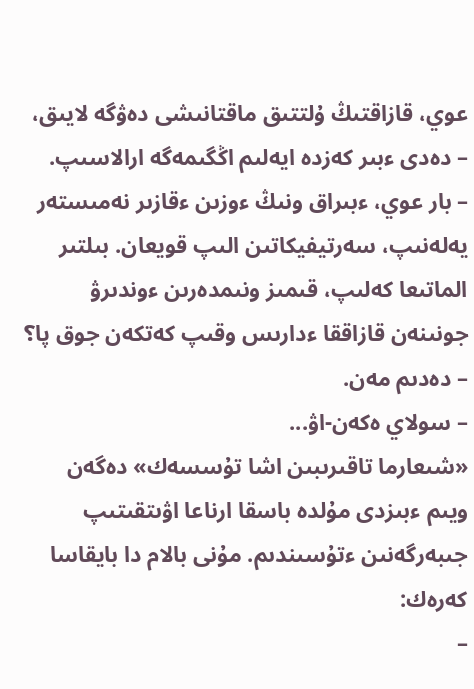عوي، قازاقتىڭ ۇلتتىق ماقتانىشى دەۋگە لايىق، – دەدى ءبىر كەزدە ايەلىم اڭگىمەگە ارالاسىپ.
– بار عوي، ءبىراق ونىڭ ءوزىن ءقازىر نەمىستەر يەلەنىپ، سەرتيفيكاتىن الىپ قويعان. بىلتىر الماتىعا كەلىپ، قىمىز ونىمدەرىن ءوندىرۋ جونىنەن قازاققا ءدارىس وقىپ كەتكەن جوق پا؟ – دەدىم مەن.
– سولاي ەكەن-اۋ...
«شىعارما تاقىرىبىن اشا تۇسسەك» دەگەن ويىم ءبىزدى مۇلدە باسقا ارناعا اۋىتقىتىپ جىبەرگەنىن ءتۇسىندىم. مۇنى بالام دا بايقاسا كەرەك:
–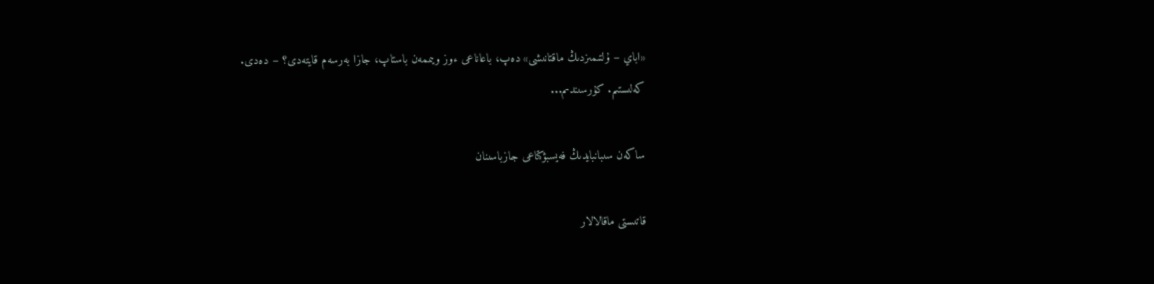«اباي – ۇلتىمىزدىڭ ماقتانىشى» دەپ، باعاناعى ءوز ويىممەن باستاپ، جازا بەرسەم قايتەدى؟ – دەدى.
كەلىستىم. كۇرسىندىم...

ساكەن سىبانبايدىڭ فەيسبۋكتاعى جازباسىنان

قاتىستى ماقالالار